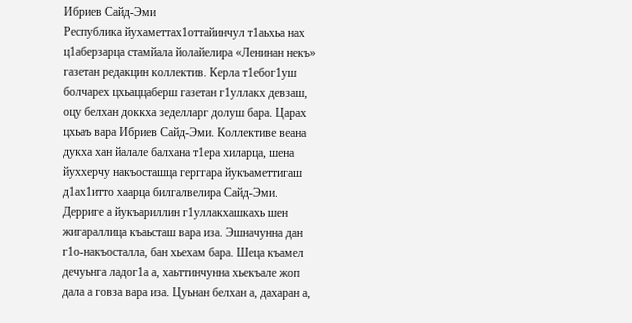Ибриев Сайд-Эми
Республика йухаметтах1оттайинчул т1аьхьа нах ц1аберзарца стамйала йолайелира «Ленинан некъ» газетан редакцин коллектив. Керла т1ебог1уш болчарех цхьаццаберш газетан г1уллакх девзаш, оцу белхан доккха зеделларг долуш бара. Царах цхьаъ вара Ибриев Сайд-Эми. Коллективе веана дукха хан йалале балхана т1ера хиларца, шена йуххерчу накъосташца герггара йукъаметтигаш д1ах1итто хаарца билгалвелира Сайд-Эми. Дерриге а йукъариллин г1уллакхашкахь шен жигараллица къаьсташ вара иза. Эшначунна дан г1о-накъосталла, бан хьехам бара. Шеца къамел дечуьнга ладог1а а, хаьттинчунна хьекъале жоп дала а говза вара иза. Цуьнан белхан а, дахаран а,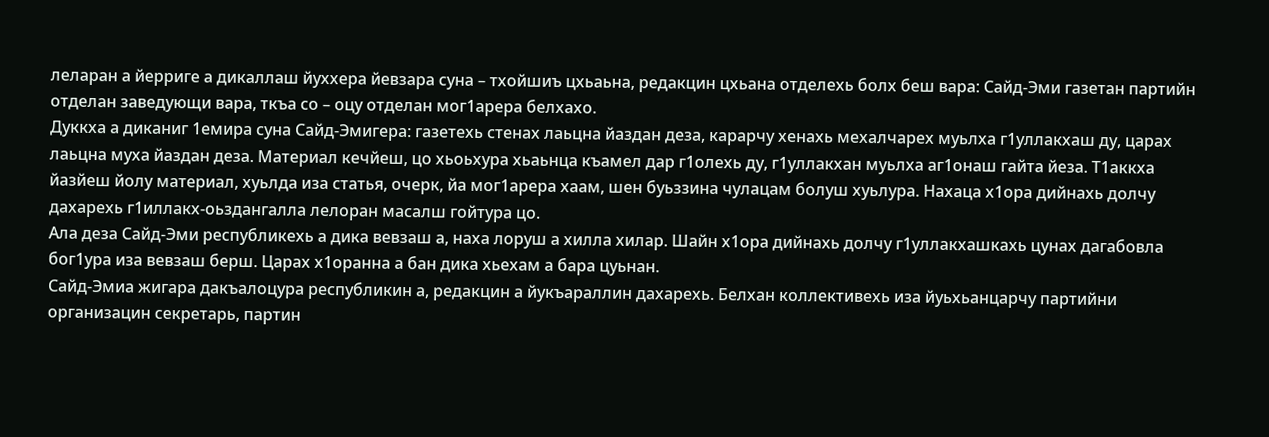леларан а йерриге а дикаллаш йуххера йевзара суна – тхойшиъ цхьаьна, редакцин цхьана отделехь болх беш вара: Сайд-Эми газетан партийн отделан заведующи вара, ткъа со – оцу отделан мог1арера белхахо.
Дуккха а диканиг 1емира суна Сайд-Эмигера: газетехь стенах лаьцна йаздан деза, карарчу хенахь мехалчарех муьлха г1уллакхаш ду, царах лаьцна муха йаздан деза. Материал кечйеш, цо хьоьхура хьаьнца къамел дар г1олехь ду, г1уллакхан муьлха аг1онаш гайта йеза. Т1аккха йазйеш йолу материал, хуьлда иза статья, очерк, йа мог1арера хаам, шен буьззина чулацам болуш хуьлура. Нахаца х1ора дийнахь долчу дахарехь г1иллакх-оьздангалла лелоран масалш гойтура цо.
Ала деза Сайд-Эми республикехь а дика вевзаш а, наха лоруш а хилла хилар. Шайн х1ора дийнахь долчу г1уллакхашкахь цунах дагабовла бог1ура иза вевзаш берш. Царах х1оранна а бан дика хьехам а бара цуьнан.
Сайд-Эмиа жигара дакъалоцура республикин а, редакцин а йукъараллин дахарехь. Белхан коллективехь иза йуьхьанцарчу партийни организацин секретарь, партин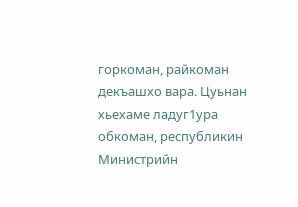горкоман, райкоман декъашхо вара. Цуьнан хьехаме ладуг1ура обкоман, республикин Министрийн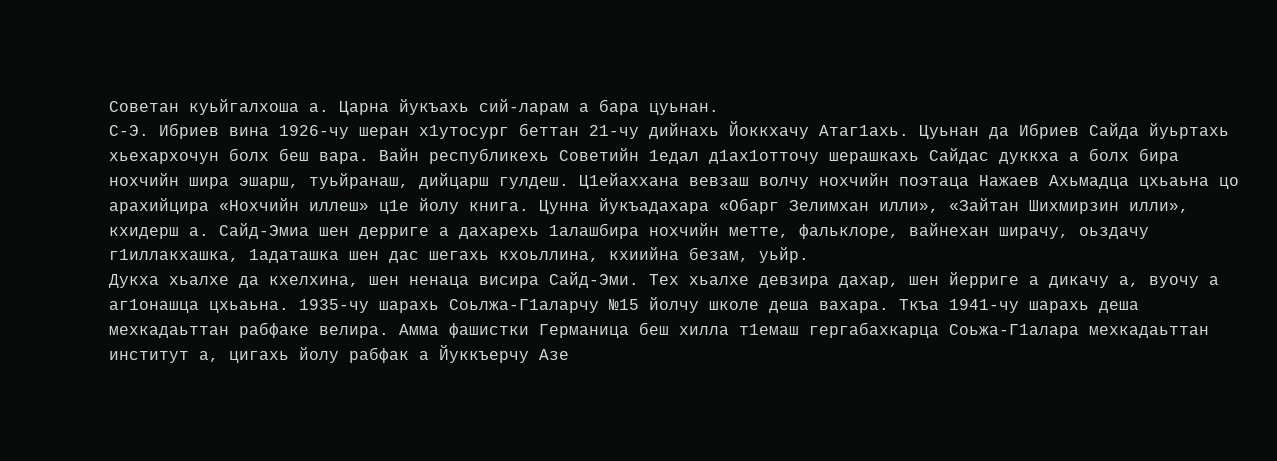Советан куьйгалхоша а. Царна йукъахь сий-ларам а бара цуьнан.
С-Э. Ибриев вина 1926-чу шеран х1утосург беттан 21-чу дийнахь Йоккхачу Атаг1ахь. Цуьнан да Ибриев Сайда йуьртахь хьехархочун болх беш вара. Вайн республикехь Советийн 1едал д1ах1отточу шерашкахь Сайдас дуккха а болх бира нохчийн шира эшарш, туьйранаш, дийцарш гулдеш. Ц1ейаххана вевзаш волчу нохчийн поэтаца Нажаев Ахьмадца цхьаьна цо арахийцира «Нохчийн иллеш» ц1е йолу книга. Цунна йукъадахара «Обарг Зелимхан илли», «Зайтан Шихмирзин илли», кхидерш а. Сайд-Эмиа шен дерриге а дахарехь 1алашбира нохчийн метте, фальклоре, вайнехан ширачу, оьздачу г1иллакхашка, 1адаташка шен дас шегахь кхоьллина, кхиийна безам, уьйр.
Дукха хьалхе да кхелхина, шен ненаца висира Сайд-Эми. Тех хьалхе девзира дахар, шен йерриге а дикачу а, вуочу а аг1онашца цхьаьна. 1935-чу шарахь Соьлжа-Г1аларчу №15 йолчу школе деша вахара. Ткъа 1941-чу шарахь деша мехкадаьттан рабфаке велира. Амма фашистки Германица беш хилла т1емаш гергабахкарца Соьжа-Г1алара мехкадаьттан институт а, цигахь йолу рабфак а Йуккъерчу Азе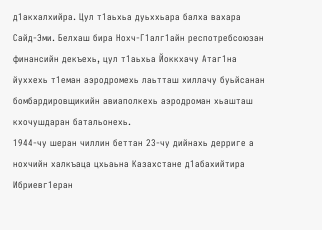д1акхалхийра. Цул т1аьхьа дуьххьара балха вахара Сайд-Эми. Белхаш бира Нохч-Г1алг1айн респотребсоюзан финансийн декъехь, цул т1аьхьа Йоккхачу Атаг1на йуххехь т1еман аэродромехь лаьтташ хиллачу буьйсанан бомбардировщикийн авиаполкехь аэродроман хьашташ кхочушдаран батальонехь.
1944-чу шеран чиллин беттан 23-чу дийнахь дерриге а нохчийн халкъаца цхьаьна Казахстане д1абахийтира Ибриевг1еран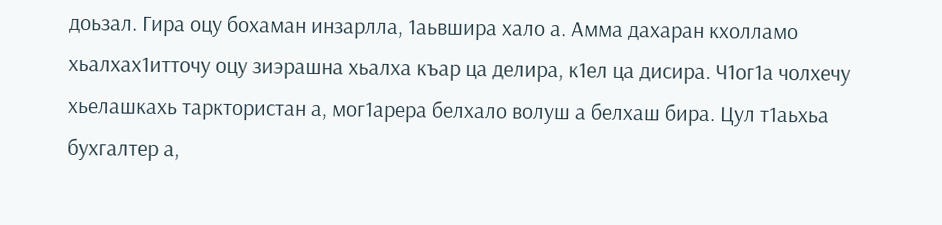доьзал. Гира оцу бохаман инзарлла, 1аьвшира хало а. Амма дахаран кхолламо хьалхах1итточу оцу зиэрашна хьалха къар ца делира, к1ел ца дисира. Ч1ог1а чолхечу хьелашкахь тарктористан а, мог1арера белхало волуш а белхаш бира. Цул т1аьхьа бухгалтер а,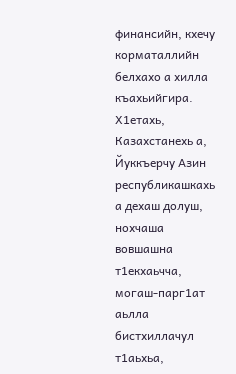финансийн, кхечу корматаллийн белхахо а хилла къахьийгира.
Х1етахь, Казахстанехь а, Йуккъерчу Азин республикашкахь а дехаш долуш, нохчаша вовшашна т1екхаьчча, могаш-парг1ат аьлла бистхиллачул т1аьхьа,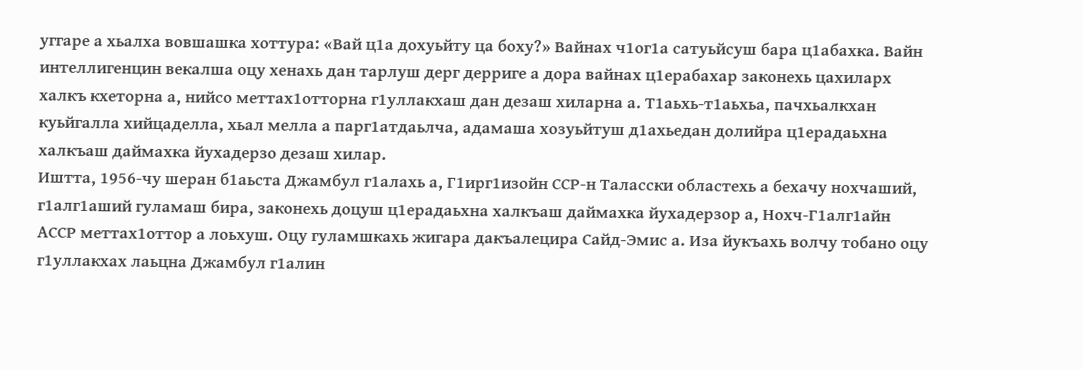уггаре а хьалха вовшашка хоттура: «Вай ц1а дохуьйту ца боху?» Вайнах ч1ог1а сатуьйсуш бара ц1абахка. Вайн интеллигенцин векалша оцу хенахь дан тарлуш дерг дерриге а дора вайнах ц1ерабахар законехь цахиларх халкъ кхеторна а, нийсо меттах1отторна г1уллакхаш дан дезаш хиларна а. Т1аьхь-т1аьхьа, пачхьалкхан куьйгалла хийцаделла, хьал мелла а парг1атдаьлча, адамаша хозуьйтуш д1ахьедан долийра ц1ерадаьхна халкъаш даймахка йухадерзо дезаш хилар.
Иштта, 1956-чу шеран б1аьста Джамбул г1алахь а, Г1ирг1изойн ССР-н Таласски областехь а бехачу нохчаший, г1алг1аший гуламаш бира, законехь доцуш ц1ерадаьхна халкъаш даймахка йухадерзор а, Нохч-Г1алг1айн АССР меттах1оттор а лоьхуш. Оцу гуламшкахь жигара дакъалецира Сайд-Эмис а. Иза йукъахь волчу тобано оцу г1уллакхах лаьцна Джамбул г1алин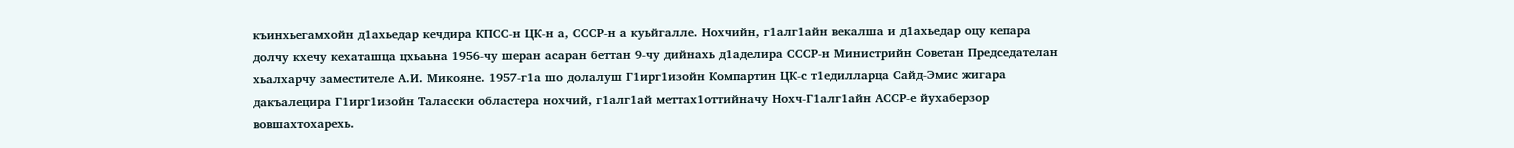къинхьегамхойн д1ахьедар кечдира КПСС-н ЦК-н а, СССР-н а куьйгалле. Нохчийн, г1алг1айн векалша и д1ахьедар оцу кепара долчу кхечу кехаташца цхьаьна 1956-чу шеран асаран беттан 9-чу дийнахь д1аделира СССР-н Министрийн Советан Председателан хьалхарчу заместителе А.И. Микояне. 1957-г1а шо долалуш Г1ирг1изойн Компартин ЦК-с т1едилларца Сайд-Эмис жигара дакъалецира Г1ирг1изойн Таласски областера нохчий, г1алг1ай меттах1оттийначу Нохч-Г1алг1айн АССР-е йухаберзор вовшахтохарехь.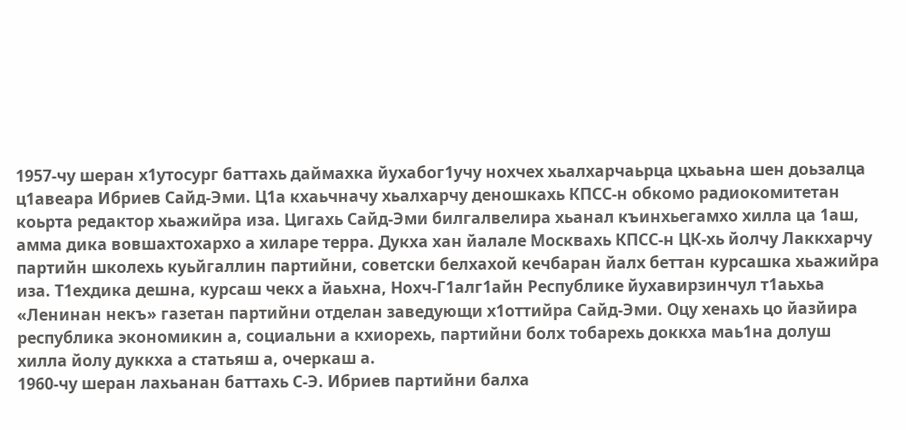1957-чу шеран х1утосург баттахь даймахка йухабог1учу нохчех хьалхарчаьрца цхьаьна шен доьзалца ц1авеара Ибриев Сайд-Эми. Ц1а кхаьчначу хьалхарчу деношкахь КПСС-н обкомо радиокомитетан коьрта редактор хьажийра иза. Цигахь Сайд-Эми билгалвелира хьанал къинхьегамхо хилла ца 1аш, амма дика вовшахтохархо а хиларе терра. Дукха хан йалале Москвахь КПСС-н ЦК-хь йолчу Лаккхарчу партийн школехь куьйгаллин партийни, советски белхахой кечбаран йалх беттан курсашка хьажийра иза. Т1ехдика дешна, курсаш чекх а йаьхна, Нохч-Г1алг1айн Республике йухавирзинчул т1аьхьа «Ленинан некъ» газетан партийни отделан заведующи х1оттийра Сайд-Эми. Оцу хенахь цо йазйира республика экономикин а, социальни а кхиорехь, партийни болх тобарехь доккха маь1на долуш хилла йолу дуккха а статьяш а, очеркаш а.
1960-чу шеран лахьанан баттахь С-Э. Ибриев партийни балха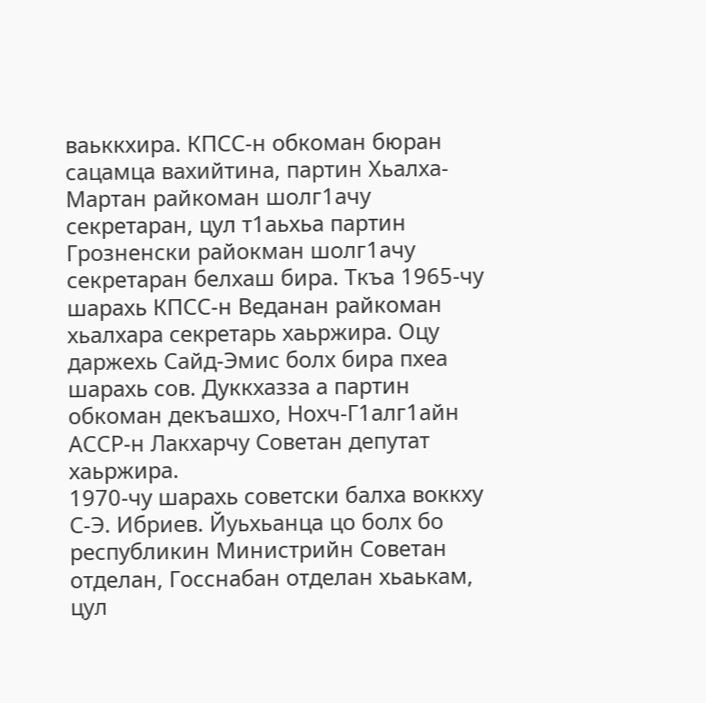ваьккхира. КПСС-н обкоман бюран сацамца вахийтина, партин Хьалха-Мартан райкоман шолг1ачу секретаран, цул т1аьхьа партин Грозненски райокман шолг1ачу секретаран белхаш бира. Ткъа 1965-чу шарахь КПСС-н Веданан райкоман хьалхара секретарь хаьржира. Оцу даржехь Сайд-Эмис болх бира пхеа шарахь сов. Дуккхазза а партин обкоман декъашхо, Нохч-Г1алг1айн АССР-н Лакхарчу Советан депутат хаьржира.
1970-чу шарахь советски балха воккху С-Э. Ибриев. Йуьхьанца цо болх бо республикин Министрийн Советан отделан, Госснабан отделан хьаькам, цул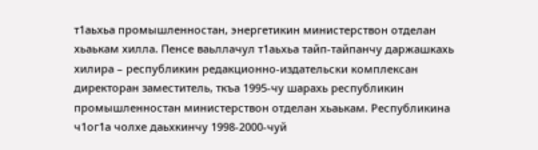т1аьхьа промышленностан, энергетикин министерствон отделан хьаькам хилла. Пенсе ваьллачул т1аьхьа тайп-тайпанчу даржашкахь хилира – республикин редакционно-издательски комплексан директоран заместитель, ткъа 1995-чу шарахь республикин промышленностан министерствон отделан хьаькам. Республикина ч1ог1а чолхе даьхкинчу 1998-2000-чуй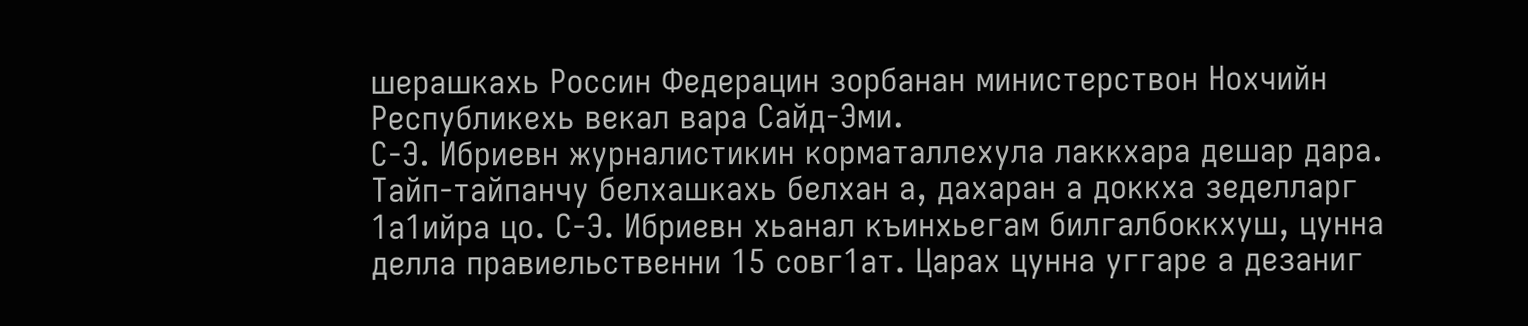шерашкахь Россин Федерацин зорбанан министерствон Нохчийн Республикехь векал вара Сайд-Эми.
С-Э. Ибриевн журналистикин корматаллехула лаккхара дешар дара. Тайп-тайпанчу белхашкахь белхан а, дахаран а доккха зеделларг 1а1ийра цо. С-Э. Ибриевн хьанал къинхьегам билгалбоккхуш, цунна делла правиельственни 15 совг1ат. Царах цунна уггаре а дезаниг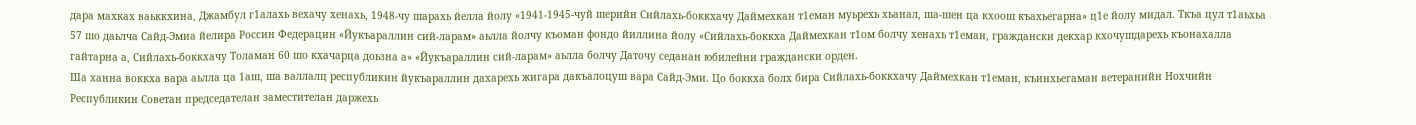дара махках ваьккхина, Джамбул г1алахь вехачу хенахь, 1948-чу шарахь йелла йолу «1941-1945-чуй шерийн Сийлахь-боккхачу Даймехкан т1еман муьрехь хьанал, ша-шен ца кхоош къахьегарна» ц1е йолу мидал. Ткъа цул т1аьхьа 57 шо даьлча Сайд-Эмиа йелира Россин Федерацин «Йукъараллин сий-ларам» аьлла йолчу къоман фондо йиллина йолу «Сийлахь-боккха Даймехкан т1ом болчу хенахь т1еман, граждански декхар кхочушдарехь къонахалла гайтарна а, Сийлахь-боккхачу Толаман 60 шо кхачарца доьзна а» «Йукъараллин сий-ларам» аьлла болчу Даточу седанан юбилейни граждански орден.
Ша ханна воккха вара аьлла ца 1аш, ша валлалц республикин йукъараллин дахарехь жигара дакъалоцуш вара Сайд-Эми. Цо боккха болх бира Сийлахь-боккхачу Даймехкан т1еман, къинхьегаман ветеранийн Нохчийн Республикин Советан председателан заместителан даржехь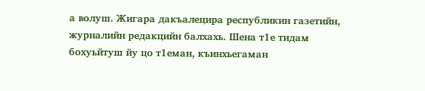а волуш. Жигара дакъалецира республикин газетийн, журналийн редакцийн балхахь. Шена т1е тидам бохуьйтуш йу цо т1еман, къинхьегаман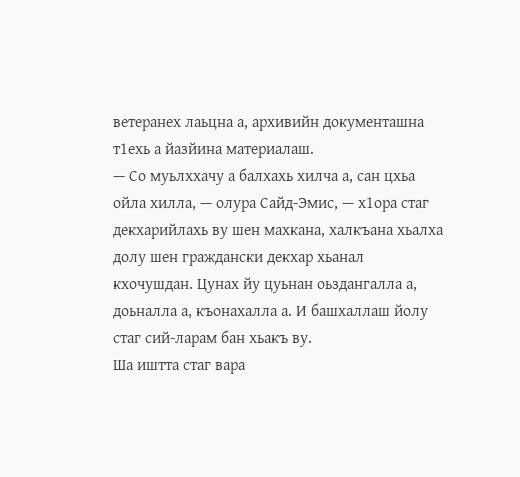ветеранех лаьцна а, архивийн документашна т1ехь а йазйина материалаш.
— Со муьлххачу а балхахь хилча а, сан цхьа ойла хилла, — олура Сайд-Эмис, — х1ора стаг декхарийлахь ву шен махкана, халкъана хьалха долу шен граждански декхар хьанал кхочушдан. Цунах йу цуьнан оьздангалла а, доьналла а, къонахалла а. И башхаллаш йолу стаг сий-ларам бан хьакъ ву.
Ша иштта стаг вара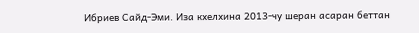Ибриев Сайд-Эми. Иза кхелхина 2013-чу шеран асаран беттан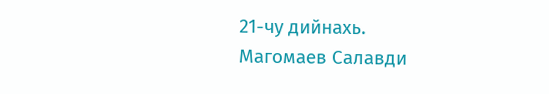21-чу дийнахь.
Магомаев Салавди